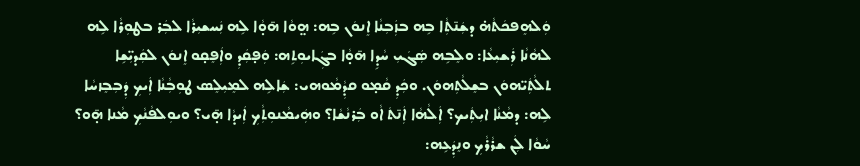ܘܲܠܗܸܦܟܿܬܵܗ̇ ܕܫܲܢ̄ܬܼܵܐ ܒܹܗ ܒܙܲܒܼܢܵܐ ܐܸܢܘܿܢ ܒܹܗ: ܗ̤ܘܵܐ ܗ̄ܘ̣ܵܐ ܠܹܗ ܢܲܚܫܝܼܪܵܐ ܠܒܲܪ ܒܛܘܼܪܵܐ ܠܹܗ ܠܗܵܢܵܐ ܪܲܫܝܼܥܵܐ: ܘܠܸܒܹܗ ܤܲܓܿܝܼ ܚܵܕܹܐ ܗ̄ܘ̣ܵܐ ܒܓܲܐܝܘܼܬܹܗ: ܘܲܦ̣ܩܲܕܼ ܘܐܲܦܸܩ̣ܘ ܐܸܢܘܿܢ ܠܩܲܕܝܼ̈ܫܹܐ ܬܠܵܬܲܝ̈ܗܘܿܢ ܒܫܸܠܵܬܼܗܘܿܢ. ܘܟܲܕܼ ܩܵܡ̣ܘ ܩܕܼܵܡܵܘܗܝ: ܫܲܐܠܹܗ ܠܡܸܝܼܠܸܣ ܛܘܼܒܼܵܢܵܐ ܐܲܝܟܼ ܕܲܒܼܒܸܙܚܵܐ ܠܹܗ: ܕܡܵܢܵܐ ܐܝܼܬܲܝܟ؟ ܐܲܠܵܗܵܐ ܐܲܢ̄ܬܿ ܐܵܘ ܒܲܪܢܵܫܵܐ؟ ܘܗܲܝܡܵܢܘܼܬܼܵܟܼ ܐܲܝܕܵܐ ܗ̣̄ܝ؟ ܘܝܘܼܠܦܵܢܵܟܼ ܡܵܢܐ ܗ̣̄ܘ؟ ܚܵܘܵܐ ܠܲܢ ܫܪܵܪܵܟܼ ܘܢܸܕܲܥܹܗ: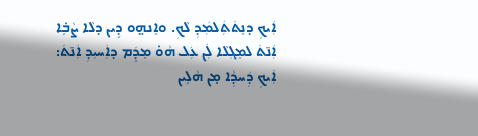ܐܲܝܟܼ ܕܢܸܬܿܬܲܠܡܲܕܼ ܠܵܟܼ. ܘܐܸܢܗ̤ܘ ܕܹܝܢ ܕܠܵܐ ܨܵܒܹ̇ܐ ܐܲܢ̄ܬܿ ܠܡܸܓܼܠܵܐ ܠܲܢ ܥܲܠ ܗܵܘ̇ ܡܸܕܸܿܡ ܕܐܲܚܝܼܕܼ ܐܲܢ̄ܬܿ: ܐܲܝܟܼ ܕܲܚܕܼܵܐ ܡ̣ܢ ܗܵܠܹܝܢ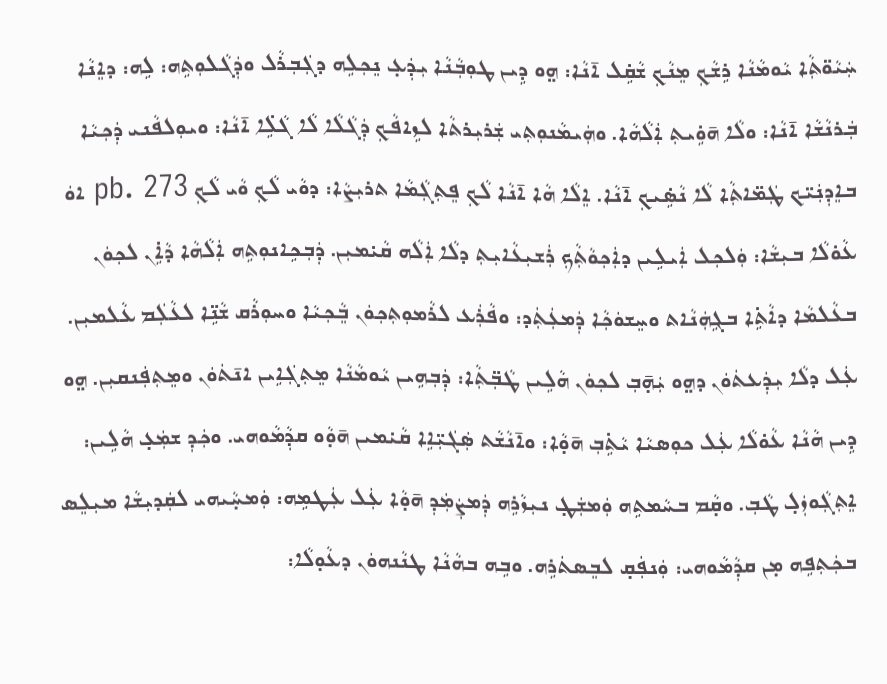ܚܲܝܵܘ̈ܬܼܵܐ ܝܵܘܡܵܢܵܐ ܪܹܫܵܟܼ ܡܸܢܵܟܼ ܫܵܩܹ̇ܠ ܐ̄ܢܵܐ: ܗ̤ܘ ܕܹܝܢ ܛܘܼܒܼܵܢܵܐ ܝܼܕܲܥ̣ ܢܸܟܼܠܹܗ ܕܓܲܒܼܪܵܠ ܘܕܲܓܵܠܘܼܬܹܗ: ܠܹܗ: ܕܐܸܢܵܐ ܒܲܪܢܵܫܵܐ ܐ̄ܢܵܐ: ܘܠܵܐ ܗ̄ܘܹ̇ܝܬܼ ܐܲܠܵܗܵܐ. ܘܗܲܝܡܵܢܘܼܬܼܝ ܫܲܪܝܼܪܬܵܐ ܠܙܹܐܦܵܟܼ ܕܲܓܵܠܵܐ ܠܵܐ ܓܵܠܹ̇ܐ ܐ̄ܢܵܐ: ܘܝܘܼܠܦܵܢܝ ܕܲܟܼܝܵܐ ܒܐܸܕܼܢܲܝ̈ܟ ܛܲܡ̈ܐܬܼܵܐ ܠܵܐ ܢܵܤܹ̇ܝܟܼ ܐ̄ܢܵܐ. ܐܸܠܵܐ ܗܵܐ ܐ̄ܢܵܐ ܠܵܟܼ ܦܸܬܼܓܼܵܡܵܐ ܬܪܝܼܨܵܐ: ܕܘܵܝ ܠܵܟܼ ܘܵܝ ܠܵܟܼ pb. 273 ܐܘܿ ܥܵܘ̇ܠܵܐ ܒܝܼܫܵܐ: ܘܲܠܟܼܠ ܐܲܝܠܹܝܢ ܕܐܲܟܼܘܵܬܼܵܟܼ ܪܲܫܝܼܥܵܐܝܼܬܼ ܕܠܵܐ ܐܲܠܵܗ ܩܵܝ̇ܡܝܼܢ. ܕܲܒܼܟܹܐܢܘܼܬܹܗ ܐܲܠܵܗܵܐ ܕܵܐܹ̇ܢ ܠܟܼܘܿܢ ܒܥܵܠܡܵܐ ܕܐܵܬܹ̇ܐ ܒܓܹܗܲܢܵܐܬ ܘܚܸܫܘܿܟܼܵܐ ܕܲܡܥܲܬܲܕ: ܘܦܵܪܲܥ ܠܪܵܡܘܼܬܼܟܼܘܿܢ ܒܸܵܟܼܝܵܐ ܘܚܘܼܪܵܩ ܫܵܢܹ̈ܐ ܠܥܵܠܲܡ ܥܵܠܡܝܼܢ. ܥܲܠ ܕܠܵܐ ܝܼܕܲܥܬܿܘܿܢ ܕܗ̤ܘ ܝܲܗ̣̄ܒܼ ܠܟܼܘܿܢ ܗܵܠܹܝܢ ܛܵܒܼ̈ܬܼܵܐ: ܕܲܒܼܗܹܝܢ ܝܵܘܡܵܢܵܐ ܡܸܬܼܓܲܐܹܝܢ ܐܢ̄ܬܿܘܿܢ ܘܡܸܬܼܦܲܢܩܝܼܢ. ܗ̤ܘ ܕܹܝܢ ܗܵܢܵܐ ܥܵܘ̇ܠܵܐ ܥܲܠ ܟܘܼܤܝܵܐ ܝܵܬܹ̇ܒܼ ܗ̄ܘ̣ܵܐ: ܘܐ̄ܢܵܫܵܬ ܤܲܓܿܝܼ̈ܐܹܐ ܩܵܝ̇ܡܝܢ ܗ̄ܘ̣ܵܘ ܩܕܼܵܡܵܘܗܝ. ܘܟܲܕܼ ܫܡܲܥ̣ ܗܵܠܹܝܢ: ܐܸܬܼܓܼܵܘܙܲܠ̣ ܛܵܒܼ. ܘܩ̣ܵܡ ܒܚܵܡܬܹܗ ܘܲܡܫܲܛ̣ ܢܝܼܙܵܪܹܗ ܕܲܡܨܲܡܲܕܼ ܗ̄ܘ̣ܵܐ ܥܲܠ ܥܲܛܡܹܗ: ܘܲܡܚ̣ܵܝܗܝ ܠܩܲܕܝܼܫܵܐ ܡܝܼܠܸܣ ܒܟܲܬܼܦܹܗ ܡ̣ܢ ܩܕܼܵܡܵܘܗܝ: ܘܲܢܦܲܩ̣ ܠܒܸܤܬܿܪܹܗ. ܘܒܹܗ ܒܗܵܢܵܐ ܛܢܵܢܗܘܿܢ ܕܥܵܘ̣ܠܵܐ: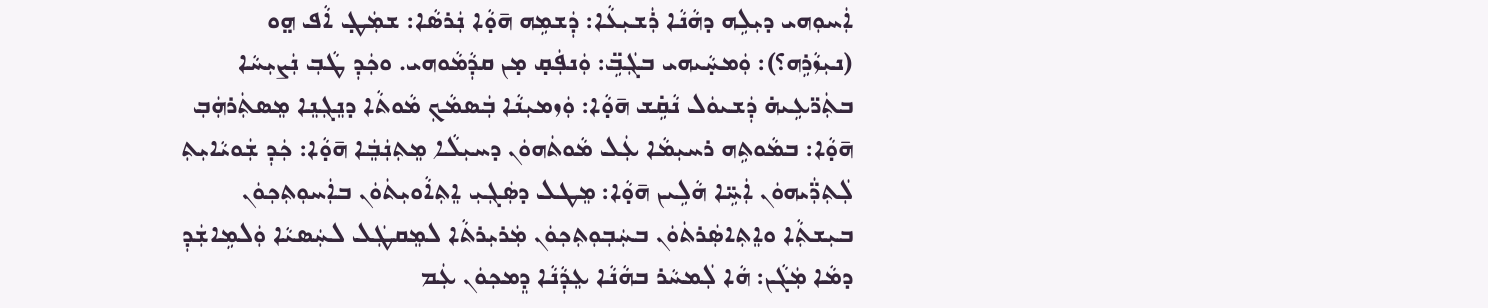ܐܲܚܘܼܗܝ ܕܝܼܠܹܗ ܕܗܵܢܵܐ ܪܲܫܝܼܥܵܐ: ܕܲܫܡܹܗ ܗ̄ܘ̣ܵܐ ܢܲܪܤܵܐ: ܫܡܲܛ̣ ܐܵܦ ܗ̤ܘ (ܢܝܼܙܵܪܹܗ؟): ܘܲܡܚ̣ܵܝܗܝ ܒܓܲܒܹ̈: ܘܲܢܦܲܩ̣ ܡ̣ܢ ܩܕܼܵܡܵܘܗܝ. ܘܟܲܕܼ ܛܵܒܼ ܢܲܨܝܼܚܵܐ ܒܬܲܪ̈ܥܹܝܗ̇ ܕܲܫܝܘܿܠ ܢܵܩܹ̇ܫ ܗ̄ܘ̣ܵܐ: ܘܲܙܡܝܼܢܵܐ ܒܲܤܡܵܟܼ ܡܵܘܬܵܐ ܕܢܸܓܼܢܸܐ ܡܸܤܬܲܪܗܲܒܼ ܗ̄ܘ̣ܵܐ: ܒܡܵܘܬܹܗ ܪܚܝܼܡܵܐ ܥܲܠ ܡܵܘܬܿܗܘܿܢ ܕܚܝܼܠܵܐ ܡܸܬܼܢܲܒܸܿܐ ܗ̄ܘ̣ܵܐ: ܟܲܕܼ ܫܲܘܝܵܐܝܼܬܼ ܠܲܬܼܪ̈ܲܝܗܘܿܢ ܐܲܚܹ̈ܐ ܗܵܠܹܝܢ ܗ̄ܘ̣ܵܐ: ܡܸܛܠ ܕܤܲܓܼܝܼ ܐܸܬܼܐܵܘܝܼܬܿܘܿܢ ܒܐܲܚܘܼܬܼܟܼܘܿܢ ܒܝܼܫܬܼܵܐ ܘܐܸܬܼܐܤܲܪܬܿܘܿܢ ܒܚܲܒܼܘܼܬܼܟܼܘܿܢ ܡܲܪܝܼܪܬܵܐ ܠܡܸܩܛܲܠ ܠܚܲܤܝܵܐ ܘܲܠܡܹܐܫܲܕܼ ܕܡܵܐ ܡܲܓܵܢ: ܗܵܐ ܠܲܡܚܵܪ ܒܗܵܢܵܐ ܥܸܕܼܵܢܵܐ ܕܸܡܟܼܘܿܢ ܥܲܡ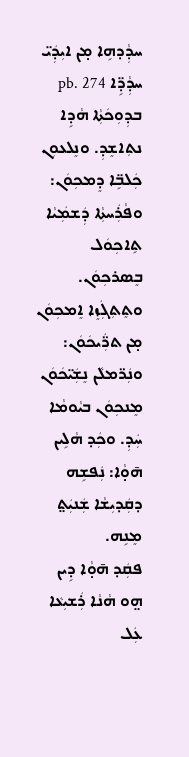ܚܕܼܵܕܗܹܐ ܡ̣ܢ ܐܝܼܕܲܝ̈ ܚܕܼܵܕܹ̈ܐ pb. 274 ܒܕܼܘܼܟܿܬܼܵܐ ܗܵܕܹܐ ܢܬܼܐܫܸܕܼ. ܘܢܸܠܥܘܼܢ ܟܲܠܒܹ̈ܐ ܕܸܡܟܼܘܿܢ: ܘܦܵܪܲܚܬܼܵܐ ܕܲܫܡܲܝܵܐ ܬܹܐܟܼܘܿܠ ܒܸܤܪܟܼܘܿܢ. ܘܬܸܬܼܓܲܙܸܐ ܐܸܡܟܼܘܿܢ ܡ̣ܢ ܬܪ̈ܲܝܟܿܘܿܢ: ܘܢܲܪ̈ܡܠܵܢ ܢܸܫܲܝ̈ܟܿܘܿܢ ܡܸܢܟܼܘܿܢ ܒܝܵܘܡܵܐ ܚܲܕܼ. ܘܟܲܕ ܗܵܠܹܝܢ ܗ̄ܘ̣ܵܐ: ܢܲܦܫܹܗ ܕܩܲܕܝܼܫܵܐ ܫܲܢܝܲܬ̤ ܡܸܢܹܗ.
ܦܩܲܕ ܗ̄ܘ̣ܵܐ ܕܹܝܢ ܗ̤ܘ ܗܵܢܵܐ ܪܲܫܝܼܥܵܐ ܥܲܠ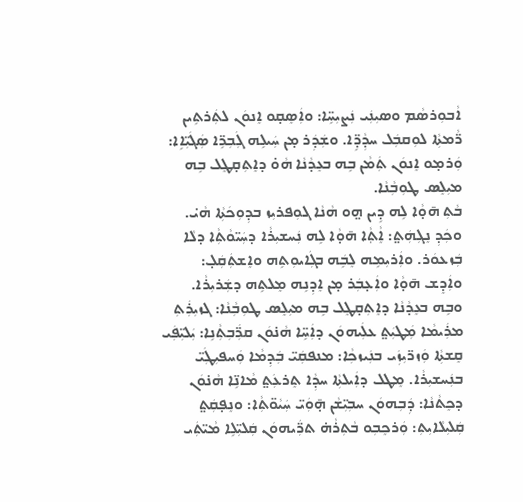ܐܵܒܘܼܪܤܵܡ ܘܤܝܼܢܲܝ ܢܲܨܝܼܚܹ̈ܐ: ܘܐܲܤܸܩ̣ܘ ܐܸܢܘܿܢ ܠܬܲܪܬܹܝܢ ܪ̈ܵܡܬܼܵܐ ܠܘܼܩܒܲܠ ܚܕܼܵܕܹ̈ܐ. ܘܫܲܕܲܪ ܡ̣ܢ ܚܲܝܠܹܗ ܓܲܒܼܪܹ̈ܐ ܤܲܓܿܝܼ̈ܐܹܐ: ܘܲܪܡ̣ܘ ܐܸܢܘܿܢ ܬܲܡܵܢ ܒܹܗ ܒܥܸܕܵܢܵܐ ܗܵܘ̇ ܕܐܸܬܼܩ̣ܛܸܠ ܒܹܗ ܡܝܼܠܸܣ ܛܘܼܒܼܵܢܵܐ.
ܒܵܬܼ ܗ̄ܘ̣ܵܐ ܠܹܗ ܕܹܝܢ ܗ̤ܘ ܗܵܢܵܐ ܓܘܼܦܪܝܼܙ ܒܕܼܘܼܟܿܬܼܵܐ ܗܵܝ̇. ܘܟܲܕܼ ܢܸܓܼܗܲܬ̤: ܐܸܵܬ݂ܵܐ ܗ̄ܘ̣ܵܐ ܠܹܗ ܢܲܚܫܝܼܪܵܐ ܕܚܲܝ̈ܘܵܬܼܵܐ ܕܠܵܐ ܒܲܙܥܘܿܪ. ܘܐܲܪܝܼܡܹܗ ܠܸܒܹܿܗ ܒܓܲܐܝܘܼܬܹܗ ܘܐܸܫܬܲܩܲܠ̣: ܘܐܲܕܸܫ ܗ̄ܘ̣ܵܐ ܘܐܲܥ̣ܒܲܪ ܡ̣ܢ ܐܸܕܼܢܹܗ ܡܸܠܬܹܗ ܕܫܲܪܝܼܪܵܐ. ܘܒܹܗ ܒܥܸܕܵܢܵܐ ܕܐܸܬܼܩ̣ܛܸܠ ܒܹܗ ܡܝܼܠܸܣ ܛܘܼܒܼܵܢܵܐ: ܓܙܝܼܪܲܬܼ ܡܪܲܝܡܵܐ ܡܲܛܝܲܬ̤ ܥܠܲܝܗܘܿܢ ܕܐܲܚܹ̈ܐ ܗܵܢ̇ܘܿܢ ܩܪ̈ܲܒܼܬܼܵܢܹܐ: ܝܲܠܝܼ̈ܦܲܝ ܩܸܫܬܼܵܐ ܘܲܙܪ̈ܝܼܙܲܝ ܒܢܲܝܙܟܼܵܐ: ܡܢܦܩܲܝ̈ ܒܲܕܼܡܵܐ ܘܲܚܦܝܼܛܲܝ̈ ܒܢܲܚܫܝܼܪܵܐ. ܡܸܛܠ ܕܐܲܝܠܬܼܵܐ ܚܕܼܵܐ ܬܸܪܥܲܬ̤ ܡܵܐܢܹ̈ܐ ܗܵܢ̇ܘܿܢ ܕܟܸܬܵܢܵܐ: ܕܲܒܼܗܘܿܢ ܚܒܼܝܼ̈ܫܵܢ ܗ̣̄ܘܲܝ̈ ܚܲܝܵܘ̈ܬܼܵܐ: ܘܢܸܦ̣ܩܲܬ̤ ܩܲܠܝܼܠܵܐܝܼܬܼ: ܘܲܪܟܸܒܼܘ ܒܵܬܼܪܵܗ̇ ܬܪ̈ܲܝܗܘܿܢ ܩܲܠܝܼ̈ܠܹܐ ܡܵܝ̈ܬܲܝ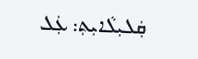ܩܲܠܝܼܠܵܐܝܼܬܼ: ܥܲܠ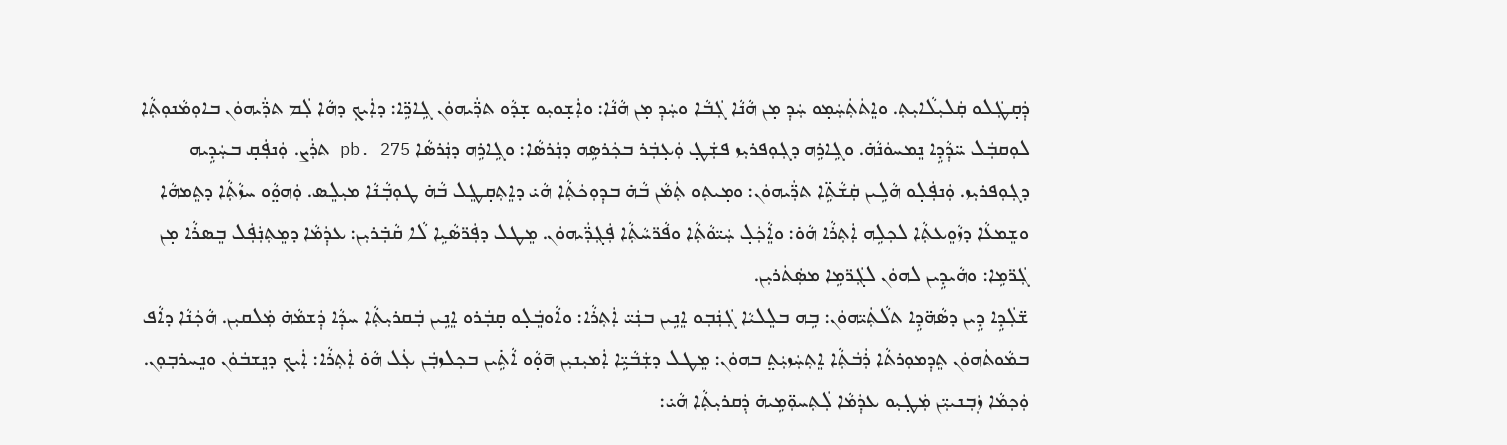ܕܲܩ̣ܛܲܠܘ ܩܲܠܝܼܠܵܐܝܼܬܼ. ܘܐܸܬܿܬܲܚܲܡ̣ܘ ܚܲܕܼ ܡ̣ܢ ܗܵܢܵܐ ܓܲܒܵܐ ܘܚܲܕܼ ܡ̣ܢ ܗܵܢܵܐ: ܘܐܲܫ̣ܘܝܼܘ ܫ̣ܕܵܘ ܬܪ̈ܲܝܗܘܿܢ ܓܹܐܪܹ̈ܐ: ܕܐܲܝܟܼ ܕܗܵܐ ܠܲܡ ܬܪ̈ܲܝܗܘܿܢ ܒܐܘܼܡܵܢܘܼܬܼܵܐ ܠܘܼܩܒܲܠ ܚ̈ܕܼܵܕܹܐ ܢܸܡܚܘܿܢܵܗ̇. ܘܓܹܐܪܹܗ ܕܓܼܘܼܦܪܝܼܙ ܦܫܲܛ̣ ܘܲܥ̣ܒܲܪ ܒܟܲܪܤܹܗ ܕܢܲܪܤܵܐ: ܘܓܹܐܪܹܗ ܕܢܲܪܤܵܐ pb. 275 ܬܪܲܨ. ܘܲܢܦܲܩ̣ ܒܚܲܕܹܝܗ ܕܓܼܘܼܦܪܝܼܙ. ܘܲܢܦܲܠ̣ܘ ܗܵܠܹܝܢ ܩܲܫܵܬܹ̈ܐ ܬܪ̈ܲܝܗܘܿܢ: ܘܡ̣ܝܬܼܘ ܬܲܡܵܢ ܒܵܗ̇ ܒܕܼܘܼܟܿܬܼܵܐ ܗܵܝ̇ ܕܐܸܬܼܩ̣ܛܸܠ ܒܵܗ̇ ܛܘܼܒܼܵܢܵܐ ܡܝܼܠܸܣ. ܘܲܗܘ̤ܵܘ ܚܙܵܬܼܵܐ ܕܬܸܡܗܵܐ ܘܫܸܡܥܵܐ ܕܙܵܘܸܥܬܼܵܐ ܠܟܼܠܹܗ ܐܲܬܼܪܵܐ ܗܵܘ̇: ܘܐܸܵܟܲܠ̣ ܚܲܝ̈ܘܵܬܼܵܐ ܘܦܵܪ̈ܚܵܬܼܵܐ ܦܲܓܼܪ̈ܲܝܗܘܿܢ. ܡܸܛܠ ܕܦܲܪ̈ܤܵܝܹܐ ܠܵܐ ܩܵܒܼ̇ܪܝܼܢ: ܥܕܲܡܵܐ ܕܡܸܬܼܢܲܦܲܠ ܒܸܤܪܵܐ ܡ̣ܢ ܓܲܪ̈ܡܹܐ: ܘܗܵܝܕܹܝܢ ܠܗܘܿܢ ܠܓܲܪ̈ܡܹܐ ܡܤܲܬܿܪܝܼܢ.
ܫ̈ܠܲܕܹܐ ܕܹܝܢ ܕܤܵܗ̈ܕܹܐ ܬܠܵܬܲܝ̈ܗܘܿܢ: ܒܹܗ ܒܠܸܠܝܵܐ ܓܲܢܲܒܼܘ ܐܸܢܹܝܢ ܒܢܲܝ̈ ܐܲܬܼܪܵܐ: ܘܐܵܘܒܸܿܠ̣ܘ ܩ̣ܒܲܪܘ ܐܸܢܹܝܢ ܒܲܩܪܝܼܬܼܵܐ ܚܕܼܵܐ ܕܲܫܡܵܗ̇ ܡܲܠܩܝܼܢ. ܗܵܟܲܢܵܐ ܕܐܵܦ ܒܡܵܘܬܿܗܘܿܢ ܬܸܕܼܡܘܼܪܬܵܐ ܪܲܒܿܬܼܵܐ ܐܸܬܼܚܲܙܝܲܬ̤ ܒܗܘܿܢ: ܡܸܛܠ ܕܫܲܒܵܝܹ̈ܐ ܐܲܡܝܼܢܝܼܢ ܗ̄ܘ̣ܵܘ ܐܵܬܹ̇ܝܢ ܒܟܼܠܙܒܲܢ ܥܲܠ ܗܵܘ̇ ܐܲܬܼܪܵܐ: ܐܲܝܟܼ ܕܢܸܫܒܿܘܿܢ ܘܢܸܚܪܒܼܘܼܢ. ܘܲܟܼܡܵܐ ܙܲܒܼܢܝܝܼ̈ܢ ܡܲܛ̣ܝܼܘ ܥܕܲܡܵܐ ܠܲܬܼܚܘܼ̈ܡܹܝܗ̇ ܕܲܩܪܝܼܬܼܵܐ ܗܵܝ̇: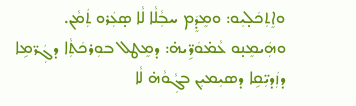ܘܐܸܬܼܟܿܠ̣ܝܼܘ: ܘܡܸܕܸܿܡ ܚܒܼܵܠܵܐ ܠܵܐ ܤ̣ܥܲܪܘ ܬܲܡܵܢ. ܘܗܲܝܡܸܢ̣ܘ ܥܵܡ̇ܘܿܪܹ̈ܝܗ̇: ܕܡܸܛܠ ܒܘܼܪܟܿܬܼܵܐ ܕܓܲܪ̈ܡܹܐ ܕܙܲܕܝܼ̈ܩܹܐ ܕܤܝܼܡܝܼܢ ܒܓܼܵܘܵܗ̇ ܠܵܐ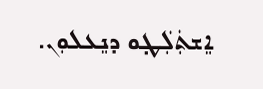ܐܸܫܬܲܠܲܛ̣ܘ ܕܢܸܥܠܘܼܢ.